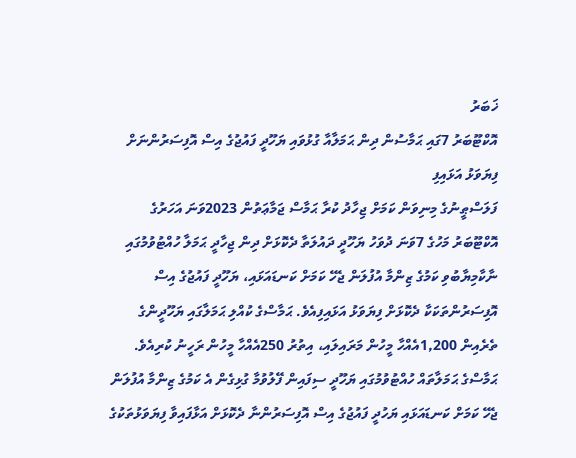ޚަބަރު
އޮކްޓޫބަރު 7ގައި ޙަމާސުން ދިން ޙަމަލާއާ ގުޅުވައި ޔަހޫދީ ފައުޖުގެ އިސް އޮފިސަރުންނަށް ފިޔަވަޅު އަޅައިފި
ފަލަސްޠީނުގެ މިނިވަން ކަމަށް ޖިހާދު ކުރާ ޙަމާސް ޖަމާޢަތުން 2023ވަނަ އަހަރުގެ އޮކްޓޫބަރު މަހުގެ 7ވަނަ ދުވަހު ޔަހޫދީ ދައުލަތާ ދެކޮޅަށް ދިން ޖިހާދީ ޙަމަލާ ހުއްޓުވުމުގައި ނާކާމިޔާބުވި ކަމުގެ ޒިންމާ އުފުލަން ޖެހޭ ކަމަށް ކަނޑައަޅައި، ޔަހޫދީ ފައުޖުގެ އިސް އޮފިސަރުންތަކަކާ ދެކޮޅަށް ފިޔަވަޅު އަޅައިފިއެވެ. ޙަމާސްގެ ކުއްލި ޙަމަލާގައި ޔަހޫދީންގެ ތެރެއިން 1,200އެއްހާ މީހުން މަރައިލައި، އިތުރު 250އެއްހާ މީހުން ރަހީނު ކުރިއެވެ.
ޙަމާސްގެ ޙަމަލާތައް ހުއްޓުވުމުގައި ޔަހޫދީ ސިފައިން ފޭލުވުމާ ގުޅިގެން އެ ކަމުގެ ޒިންމާ އުފުލަން ޖެހޭ ކަމަށް ކަނޑައަޅައި ޔަހުދީ ފައުޖުގެ އިސް އޮފިސަރުންނާ ދެކޮޅަށް އަޅާފައިވާ ފިޔަވަޅުތަކުގެ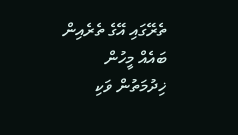ތެރޭގައި އޭގެ ތެރެއިން ބައެއް މީހުން ޚިދުމަތުން ވަކި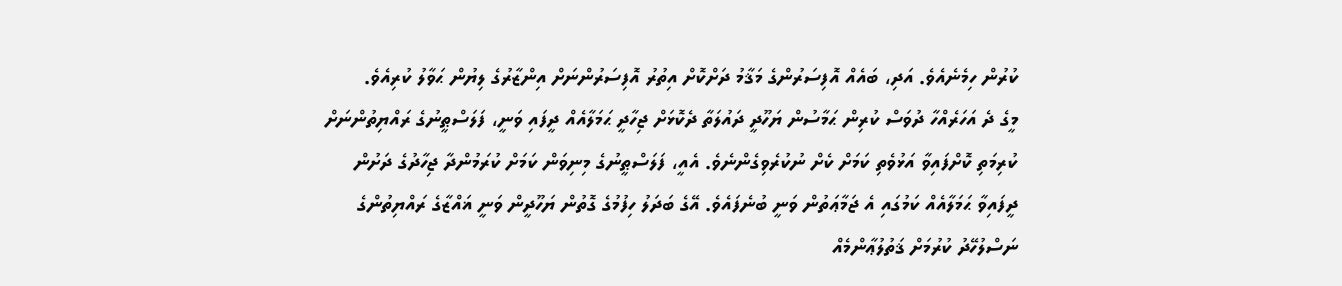ކުރުން ހިމެނެއެވެ. އަދި، ބައެއް އޮފިސަރުންގެ މަޤާމު ދަށްކޮށް އިތުރު އޮފިސަރުންނަށް އިންޒާރުގެ ލިޔުން ޙަވާލު ކުރިއެވެ.
މީގެ ދެ އަހަރެއްހާ ދުވަސް ކުރިން ޙަމާސުން ޔަހޫދީ ދައުލަތާ ދެކޮޅަށް ޖިހާދީ ޙަމަލާއެއް ދީފައި ވަނީ، ފަލަސްޠީނުގެ ރައްޔިތުންނަށް ކުރިމަތި ކޮށްފައިވާ އަޅުވެތި ކަމަށް ކެށް ނުކުރެވިގެންނެވެ. އެއީ، ފަލަސްޠީނުގެ މިނިވަން ކަމަށް ކުރަމުންދާ ޖިހާދުގެ ދަށުން ދީފައިވާ ޙަމަލާއެއް ކަމުގައި އެ ޖަމާޢަތުން ވަނީ ބުނެފައެވެ. އޭގެ ބަދަލު ހިފުމުގެ ގޮތުން ޔަހޫދީން ވަނީ ޣައްޒާގެ ރައްޔިތުންގެ ނަސްލުހޭދު ކުރުމަށް ޤަތުލުޢާންމެއް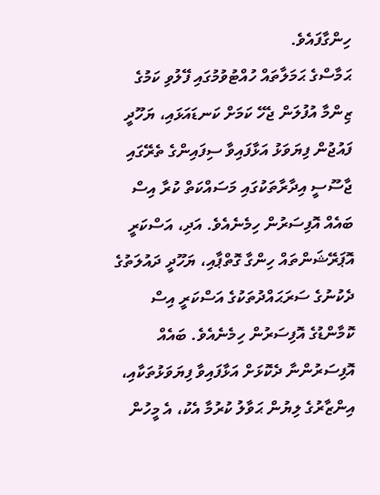ހިންގާފައެވެ.
ޙަމާސްގެ ޙަމަލާތައް ހުއްޓުވުމުގައި ފޭލުވި ކަމުގެ ޒިންމާ އުފުލަން ޖެހޭ ކަމަށް ކަނޑައަޅައި، ޔަހޫދީ ފައުޖުން ފިޔަވަޅު އަޅާފައިވާ ސިފައިންގެ ތެރޭގައި ޖާސޫސީ އިދާރާތަކުގައި މަސައްކަތް ކުރާ އިސް ބައެއް އޮފިސަރުން ހިމެނެއެވެ. އަދި، އަސްކަރީ އޮޕަރޭޝަންތައް ހިންގާ ގޮތްޕާއި، ޔަހޫދީ ދައުލަތުގެ ދެކުނުގެ ސަރަޙައްދުތަކުގެ އަސްކަރީ އިސް ކޮމާންޑުގެ އޮފިސަރުން ހިމެނެއެވެ. ބައެއް އޮފިސަރުންނާ ދެކޮޅަށް އަޅާފައިވާ ފިޔަވަޅުތަކާއި، އިންޒާރުގެ ލިޔުން ޙަވާލު ކުރުމާ އެކު، އެ މީހުން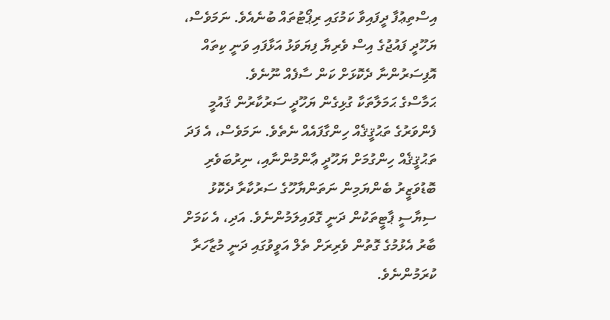އިސްތިޢުފާ ދީފައިވާ ކަމުގައި ރިޕޯޓުތައް ބުނެއެވެ. ނަމަވެސް، ޔަހޫދީ ފައުޖުގެ އިސް ވެރިޔާ ފިޔަވަޅު އަޅާފައި ވަނީ ކިތައް އޮފިސަރުންނާ ދެކޮޅަށް ކަން ސާފެއް ނޫނެވެ.
ޙަމާސްގެ ޙަމަލާތަކާ ގުޅިގެން ޔަހޫދީ ސަރުކާރުން ޤައުމީ ފެންވަރުގެ ތަޙުޤީޤެއް ހިންގާފައެއް ނެތެވެ. ނަމަވެސް، އެ ފަދަ ތަޙުޤީޤެއް ހިންގުމަށް ޔަހޫދީ ޢާންމުންނާއި، ނިރުބަވެރި ބޮޑުވަޒީރު ބެންޔަމިން ނަތަންޔާހޫގެ ސަރުކާރާ ދެކޮޅު ސިޔާސީ ޕާޓީތަކުން ދަނީ ގޮވައިލަމުންނެވެ. އަދި، އެ ކަމަށް ބާރު އެޅުމުގެ ގޮތުން ވެރިރަށް ތެލް އަވީވުގައި ދަނީ މުޒާހަރާ ކުރަމުންނެވެ.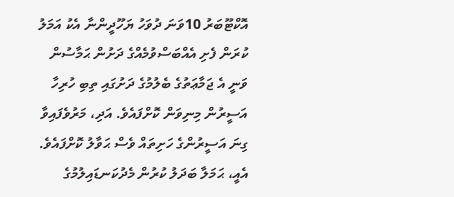އޮކްޓޫބަރު 10ވަނަ ދުވަހު ޔަހޫދީންނާ އެކު އަމަލު ކުރަން ފެށި އެއްބަސްވުމެއްގެ ދަށުން ޙަމާސުން ވަނީ އެ ޖަމާޢަތުގެ ބެލުމުގެ ދަށުގައި ތިބި ހުރިހާ އަސީރުން މިނިވަން ކޮށްފައެވެ. އަދި، މަރުވެފައިވާ ގިނަ އަސީރުންގެ ހަށިތައް ވެސް ޙަވާލު ކޮށްފައެވެ. އެއީ، ޙަމަލާ ބަދަލު ކުރުން މެދުކަނޑައިލުމުގެ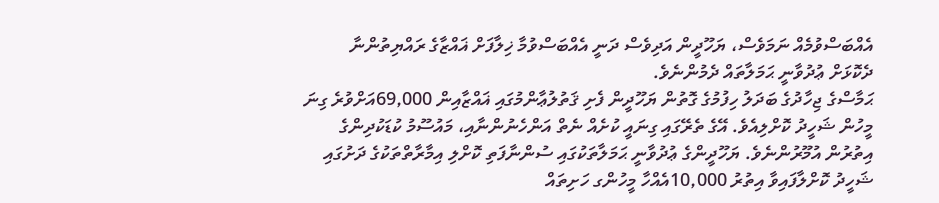އެއްބަސްވުމެއް ނަމަވެސް، ޔަހޫދީން އަދިވެސް ދަނީ އެއްބަސްވުމާ ޚިލާފަށް ޣައްޒާގެ ރައްޔިތުންނާ ދެކޮޅަށް ޢުދުވާނީ ޙަމަލާތައް ދެމުންނެވެ.
ޙަމާސްގެ ޖިހާދުގެ ބަދަލު ހިފުމުގެ ގޮތުން ޔަހޫދީން ފެށި ޤަތުލުޢާންމުގައި ޣައްޒާއިން 69,000އަށްވުރެ ގިނަ މީހުން ޝަހީދު ކޮށްލިއެވެ. އޭގެ ތެރޭގައި ގިނައީ ކުށެއް ނެތް އަންހެނުންނާއި، މައުސޫމު ކުޑަކުދިންގެ އިތުރުން އުމޫރުންނެވެ. ޔަހޫދީންގެ ޢުދުވާނީ ޙަމަލާތަކުގައި ސުންނާފަތި ކޮށްލި އިމާރާތްތަކުގެ ދަށުގައި ޝަހީދު ކޮށްލާފައިވާ އިތުރު 10,000އެއްހާ މީހުންގ ހަށިތައް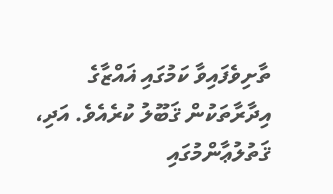ތާށިވެފައިވާ ކަމުގައި ޣައްޒާގެ އިދާރާތަކުން ޤަބޫލު ކުރެއެވެ. އަދި، ޤަތުލުޢާންމުގައި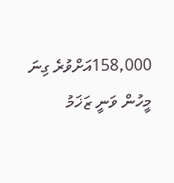158,000އަށްވުރެ ގިނަ މީހުން ވަނީ ޒަޚަމު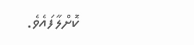ކޮށްލާފައެވެ.